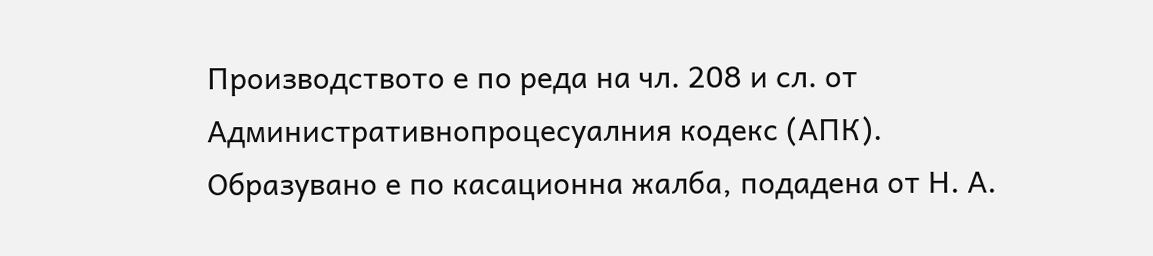Производството е по реда на чл. 208 и сл. от Административнопроцесуалния кодекс (АПК).
Образувано е по касационна жалба, подадена от Н. А.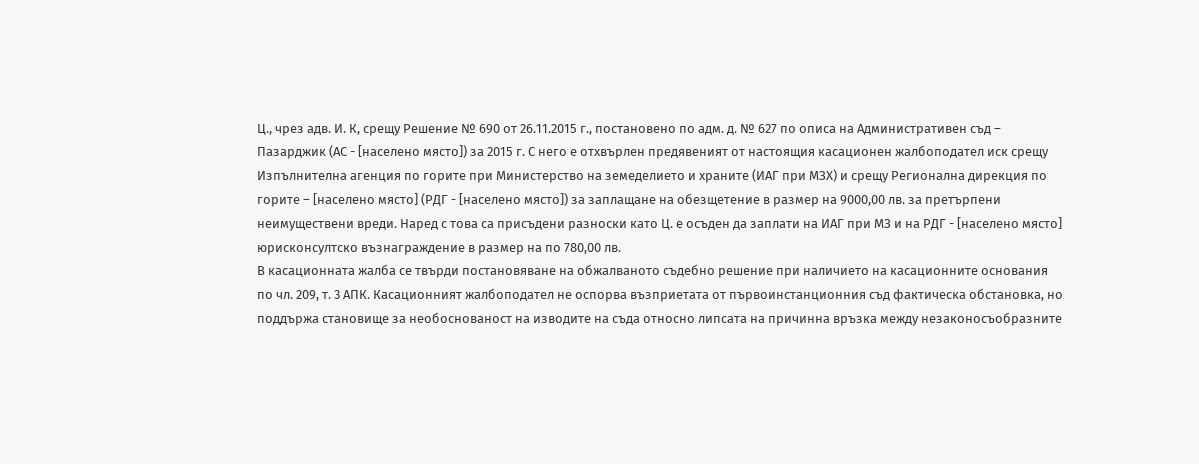Ц., чрез адв. И. К, срещу Решение № 690 от 26.11.2015 г., постановено по адм. д. № 627 по описа на Административен съд – Пазарджик (АС - [населено място]) за 2015 г. С него е отхвърлен предявеният от настоящия касационен жалбоподател иск срещу Изпълнителна агенция по горите при Министерство на земеделието и храните (ИАГ при МЗХ) и срещу Регионална дирекция по горите – [населено място] (РДГ - [населено място]) за заплащане на обезщетение в размер на 9000,00 лв. за претърпени неимуществени вреди. Наред с това са присъдени разноски като Ц. е осъден да заплати на ИАГ при МЗ и на РДГ - [населено място] юрисконсултско възнаграждение в размер на по 780,00 лв.
В касационната жалба се твърди постановяване на обжалваното съдебно решение при наличието на касационните основания по чл. 209, т. 3 АПК. Касационният жалбоподател не оспорва възприетата от първоинстанционния съд фактическа обстановка, но поддържа становище за необоснованост на изводите на съда относно липсата на причинна връзка между незаконосъобразните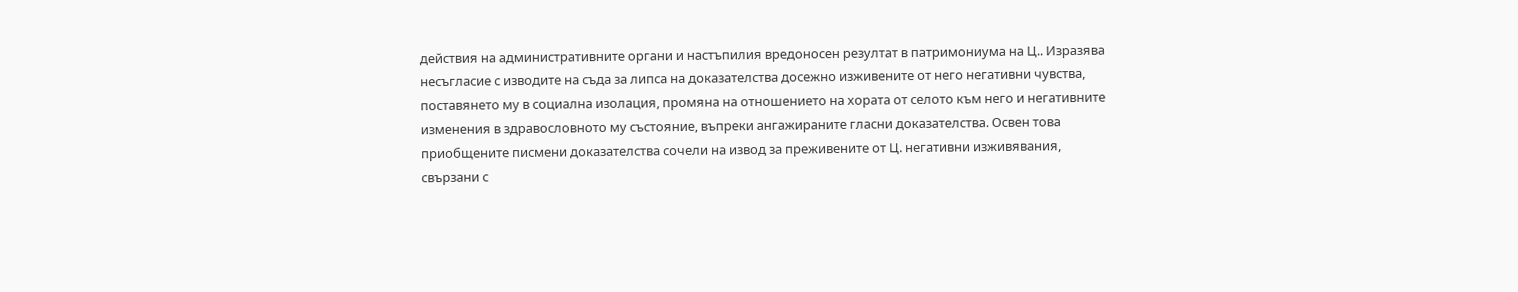действия на административните органи и настъпилия вредоносен резултат в патримониума на Ц.. Изразява несъгласие с изводите на съда за липса на доказателства досежно изживените от него негативни чувства, поставянето му в социална изолация, промяна на отношението на хората от селото към него и негативните изменения в здравословното му състояние, въпреки ангажираните гласни доказателства. Освен това приобщените писмени доказателства сочели на извод за преживените от Ц. негативни изживявания, свързани с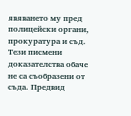явяването му пред полицейски органи, прокуратура и съд. Тези писмени доказателства обаче не са съобразени от съда. Предвид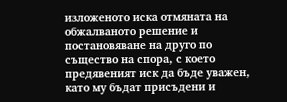изложеното иска отмяната на обжалваното решение и постановяване на друго по същество на спора, с което предявеният иск да бъде уважен, като му бъдат присъдени и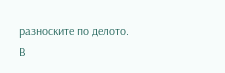разноските по делото.
В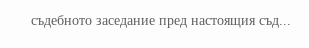съдебното заседание пред настоящия съд...